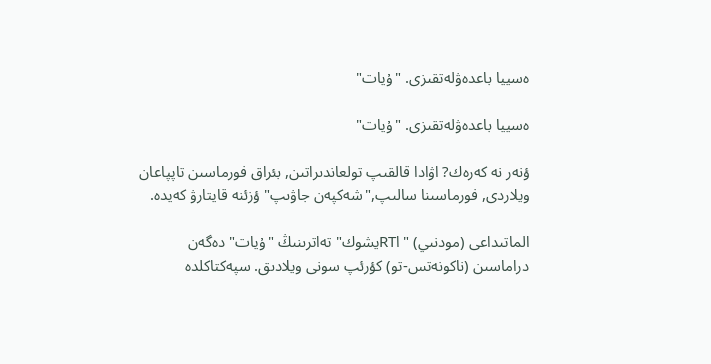ەسييا باعدەۋلەتقىزى. "ۇيات"

ەسييا باعدەۋلەتقىزى. "ۇيات"

ؤنەر نە كەرەك? اۋادا قالقىپ تولعاندىراتىن, بئراق فورماسىن تاپپاعان ويلاردى, فورماسىنا سالىپ,"شەكپەن جاۋىپ" ؤزئنە قايتارۋ كەيدە.

الماتىداعى (مودنىي) "اRTيشوك" تەاترىنىڭ "ۇيات" دەگەن دراماسىن (ناكونەتس-تو) كؤرئپ سونى ويلادىق. سپەكتاكلدە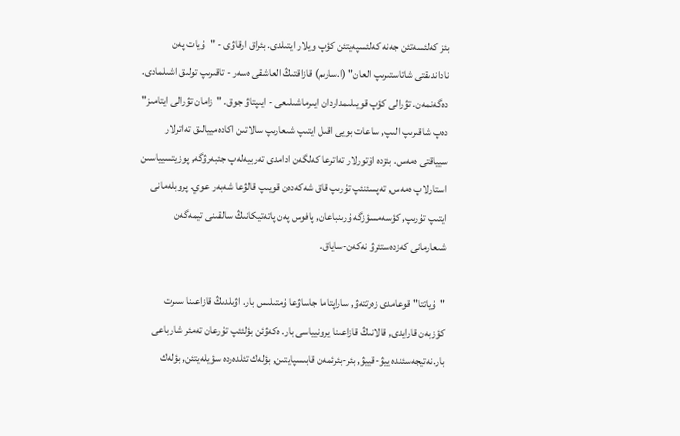بئز كەلئسەتئن جەنە كەلئسپەيتئن كؤپ ويلار ايتىلدى. بئراق ارقاۋى - "ۇيات پەن ناداندىقتى شاتاستىرىپ العان" (ا.سارىم) قازاقتىڭ العاشقى ەسەر - تاقىرىپ تولىق اشىلمادى. دەگەنمەن. تۋرالى كؤپ قويىلىمداردان ايىرماشىلىعى - ايىپتاۋ جوق. "زامان تۋرالى ايتامىز" دەپ شاقىرىپ الىپ, ساعات بويى اقىل ايتىپ شىعارىپ سالاتىن اكادەمييالىق تەاترلار سيياقتى ەمەس. بئزدە اۆتورلار تەاترعا كەلگەن ادامدى تەربيەلەپ جئبەرۋگە, پوزيتسيياسىن استارلاپ ەمەس, تەپسئنئپ تۇرىپ قاق شەكەدەن قويىپ قالۋعا شەبەر عوي. پروبلەمانى ايتىپ تۇرىپ, كؤسەمسؤزگە ۇرىنباعان, پافوس پەن پاتەتيكانىڭ سالقىنى تيمەگەن شىعارمانى كەزدەستئرۋ نەكەن-ساياق.

"ۇياتتا" قوعامدى زەرتتەۋ, ساراپتاما جاساۋعا ۇمتىلىس بار. اۋىلدىڭ قازاعىنا سىرت كؤزبەن قارايدى, قالانىڭ قازاعىنا يرونيياسى بار. ەكەۋئن بؤلئئپ تۇرعان تەمئر شارباعى بار.نەتيجەسئندە ييۋ-قييۋ, بئر-بئرئمەن قابىسپايتىن, بؤلەك تئلدەردە سؤيلەيتئن, بؤلەك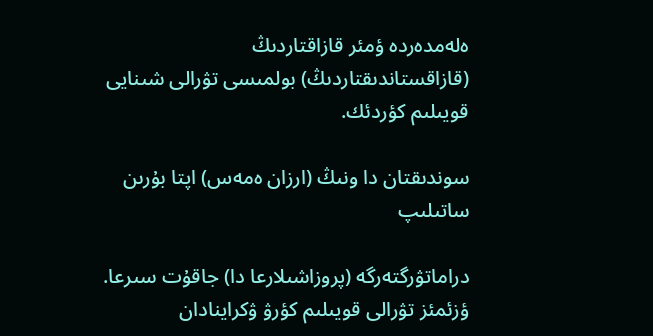ەلەمدەردە ؤمئر قازاقتاردىڭ (قازاقستاندىقتاردىڭ) بولمىسى تۋرالى شىنايى قويىلىم كؤردئك.

سوندىقتان دا ونىڭ (ارزان ەمەس) اپتا بۇرىن ساتىلىپ

دراماتۋرگتەرگە (پروزاشىلارعا دا) جاقۇت سىرعا. ؤزئمئز تۋرالى قويىلىم كؤرۋ ۋكراينادان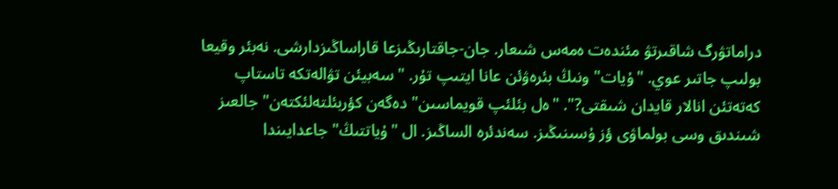دراماتۋرگ شاقىرتۋ مئندەت ەمەس شىعار. جان-جاقتارىڭىزعا قاراساڭىزدارشى. نەبئر وقيعا بولىپ جاتىر عوي. "ۇيات" ونىڭ بئرەۋئن عانا ايتىپ تۇر. "سەبيئن تۋالەتكە تاستاپ كەتەتئن انالار قايدان شىقتى?". "ەل بئلئپ قويماسىن" دەگەن كؤربئلتەلئكتەن" جالعىز شىندىق وسى بولماۋى ؤز ۇسىنىڭىز. سەندئرە الساڭىز. ال "ۇياتتىڭ" جاعدايىندا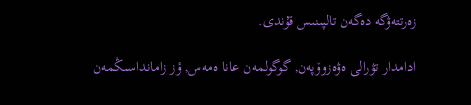زەرتتەۋگە دەگەن تالپىنىس قۇندى.

ادامدار تۋرالى ەۋەزوۆپەن, گوگولمەن عانا ەمەس, ؤز زامانداسىڭمەن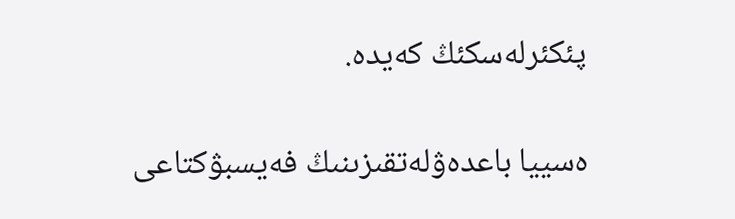پئكئرلەسكئڭ كەيدە.

ەسييا باعدەۋلەتقىزىنىڭ فەيسبۋكتاعى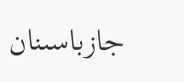جازباسىنان